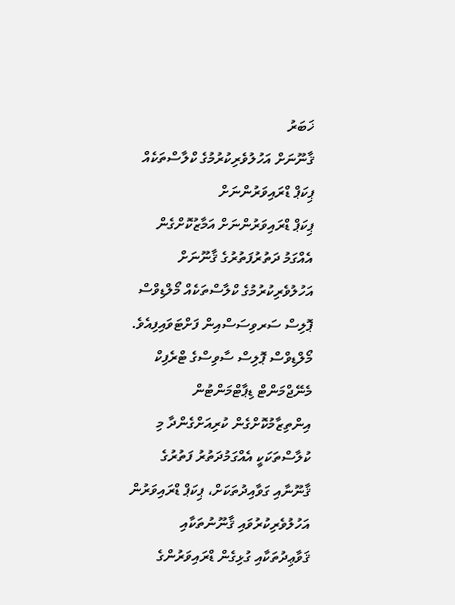ޚަބަރު
ޤާނޫނަށް އަހުލުވެރިކުރުމުގެ ކްލާސްތަކެއް ޕިކަޕް ޑްރައިވަރުންނަށް
ޕިކަޕް ޑްރައިވަރުންނަށް އަމާޒުކޮށްގެން އެއްގަމު ދަތުރުފަތުރުގެ ޤާނޫނަށް އަހުލުވެރިކުރުމުގެ ކްލާސްތަކެއް މޯލްޑިވްސް ޕޮލިސް ސަރވިސަސްއިން ފަށްޓަވައިފިއެވެ.
މޯލްޑިވްސް ޕޮލިސް ސާވިސްގެ ޓްރެފިކް މެނޭޖްމަންޓް ޑިޕާޓްމަންޓުން އިންތިޒާމުކޮށްގެން ކުރިއަށްގެންދާ މި ކުލާސްތަކަކީ އެއްގަމުދަތުރު ފަތުރުގެ ޤާނޫނާއި ގަވާއިދުތަކަށް، ޕިކަޕް ޑްރައިވަރުން އަހުލުވެރިކުރުވައި ޤާނޫނުތަކާއި ޤަވާޢިދުތަކާއި ގުޅިގެން ޑްރައިވަރުންގެ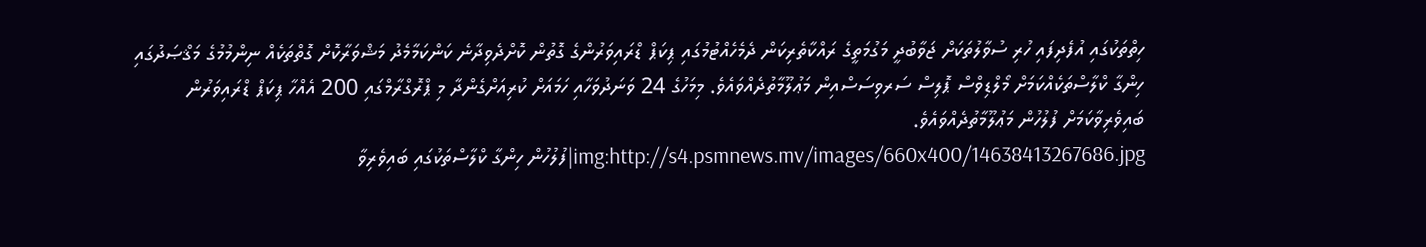ހިތްތަކުގައި އުފެދިފައި ހުރި ސުވާލުތަކަށް ޖަވާބުދީ މަގުމަތީގެ ރައްކާތެރިކަން ދެމެހެއްޓުމުގައި ޕިކަޕް ޑްރައިވަރުންގެ ގޮތުން ކޮށްދެވިދާނެ ކަންކަމާމެދު މަޝްވަރާކޮށް ގޮތްތަކެއް ނިންމުމުގެ މަޤްޞަދުގައި ހިންގާ ކްލާސްތަކެއްކަމަށް މޯލްޑިވްސް ޕޮލިސް ސަރވިސަސްއިން މަޢުލޫމާތުދެއްވައެވެ. މިމަހުގެ 24 ވަނަދުވަހާއި ހަމައަށް ކުރިއަށްގެންދާ މި ޕްރޮގްރާމްގައި 200 އެއްހާ ޕިކަޕް ޑްރައިވަރުން ބައިވެރިވާކަމަށް ފުލުހުން މަޢުލޫމާތުދެއްވައެވެ.
img:http://s4.psmnews.mv/images/660x400/14638413267686.jpg|ފުލުހުން ހިންގާ ކްލާސްތަކުގައި ބައިވެރިވާ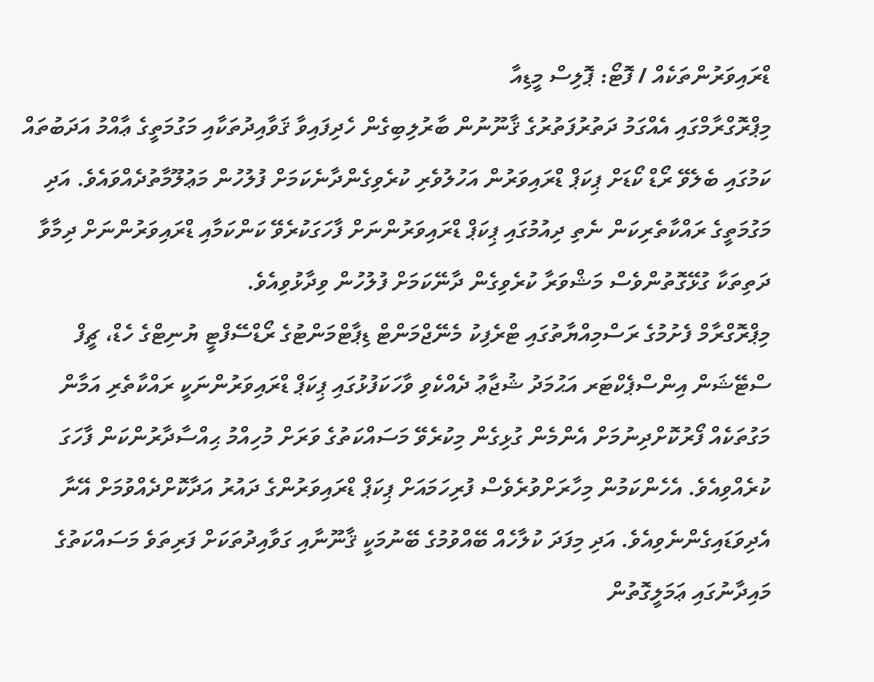ޑްރައިވަރުންތަކެއް / ފޮޓޯ: ޕޮލިސް މީޑިއާ
މިޕްރޮގްރާމްގައި އެއްގަމު ދަތުރުފަތުރުގެ ޤާނޫނުން ބާރުލިބިގެން ހެދިފައިވާ ޤަވާއިދުތަކާއި މަގުމަތީގެ ޢާއްމު އަދަބުތައް ކަމުގައި ބެލެވޭ ރޯޑް ކޯޑަށް ޕިކަޕް ޑްރައިވަރުން އަހުލުވެރި ކުރެވިގެންދާނެކަމަށް ފުލުހުން މަޢުލޫމާތުދެއްވައެވެ. އަދި މަގުމަތީގެ ރައްކާތެރިކަން ނެތި ދިއުމުގައި ޕިކަޕް ޑްރައިވަރުންނަށް ފާހަގަކުރެވޭ ކަންކަމާއި ޑްރައިވަރުންނަށް ދިމާވާ ދަތިތަކާ ގުޅޭގޮތުންވެސް މަޝްވަރާ ކުރެވިގެން ދާނޭކަމަށް ފުލުހުން ވިދާޅުވިއެވެ.
މިޕްރޮގްރާމް ފެށުމުގެ ރަސްމިއްޔާތުގައި ޓްރެފިކު މެނޭޖްމަންޓް ޑިޕާޓްމަންޓުގެ ރޯޑްސޭފްޓީ ޔުނިޓްގެ ހެޑް، ޗީފް ސްޓޭޝަން އިންސްޕެކްޓަރ އަޙުމަދު ޝުޖާޢު ދެއްކެވި ވާހަކަފުޅުގައި ޕިކަޕް ޑްރައިވަރުންނަކީ ރައްކާތެރި އަމާން މަގުތަކެއް ފޯރުކޮށްދިނުމަށް އެންމެން ގުޅިގެން މިކުރެވޭ މަސައްކަތުގެ ވަރަށް މުހިއްމު ޙިއްސާދާރުންކަން ފާހަގަ ކުރެއްވިއެވެ. އެހެންކަމުން މިހާރަށްވުރެވެސް ފުރިހަމައަށް ޕިކަޕް ޑްރައިވަރުންގެ ދައުރު އަދާކޮށްދެއްވުމަށް އޭނާ އެދިވަޑައިގެންނެވިއެވެ. އަދި މިފަދަ ކުލާހެއް ބޭއްވުމުގެ ބޭނުމަކީ ޤާނޫނާއި ގަވާއިދުތަކަށް ފަރިތަވެ މަސައްކަތުގެ މައިދާނުގައި ޢަމަލީގޮތުން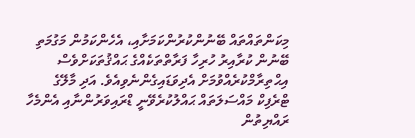މިކަންތައްތައް ބޭނުންކުރުންކަމަށާއި، އެހެންކަމުން މަގުމަތި ބޭނުން ކުރާއިރު ހުރިހާ ފަރާތްތަކެއްގެ ޙައްޤުތަކަށްވެސް އިޙްތިރާމްކުރެއްވުމަށް އެދިވަޑައިގެންނެވިއެވެ. އަދި މާލޭގެ ޓްރެފިކް މައްސަލަތައް ޙައްލުކުރެވޭނީ ޑްރައިވަރުންނާއި އެންމެހާ ރައްޔިތުން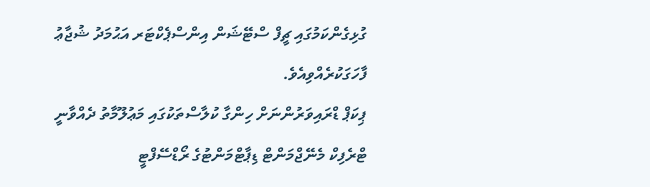ގުޅިގެންކަމުގައި ޗީފް ސްޓޭޝަން އިންސްޕެކްޓަރ އަޙުމަދު ޝުޖާޢު ފާހަގަކުރެއްވިއެވެ.
ޕިކަޕް ޑްރައިވަރުންނަށް ހިންގާ ކުލާސްތަކުގައި މަޢުލޫމާތު ދެއްވާނީ ޓްރެފިކް މެނޭޖްމަންޓް ޑިޕާޓްމަންޓުގެ ރޯޑްސޭފްޓީ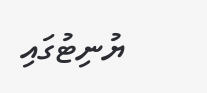ޔުނިޓުގައި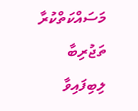މަސައްކަތްކުރާ ތަޖުރިބާ ލިބިފައިވާ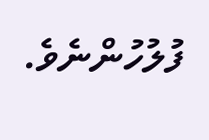ފުލުހުންނެވެ.